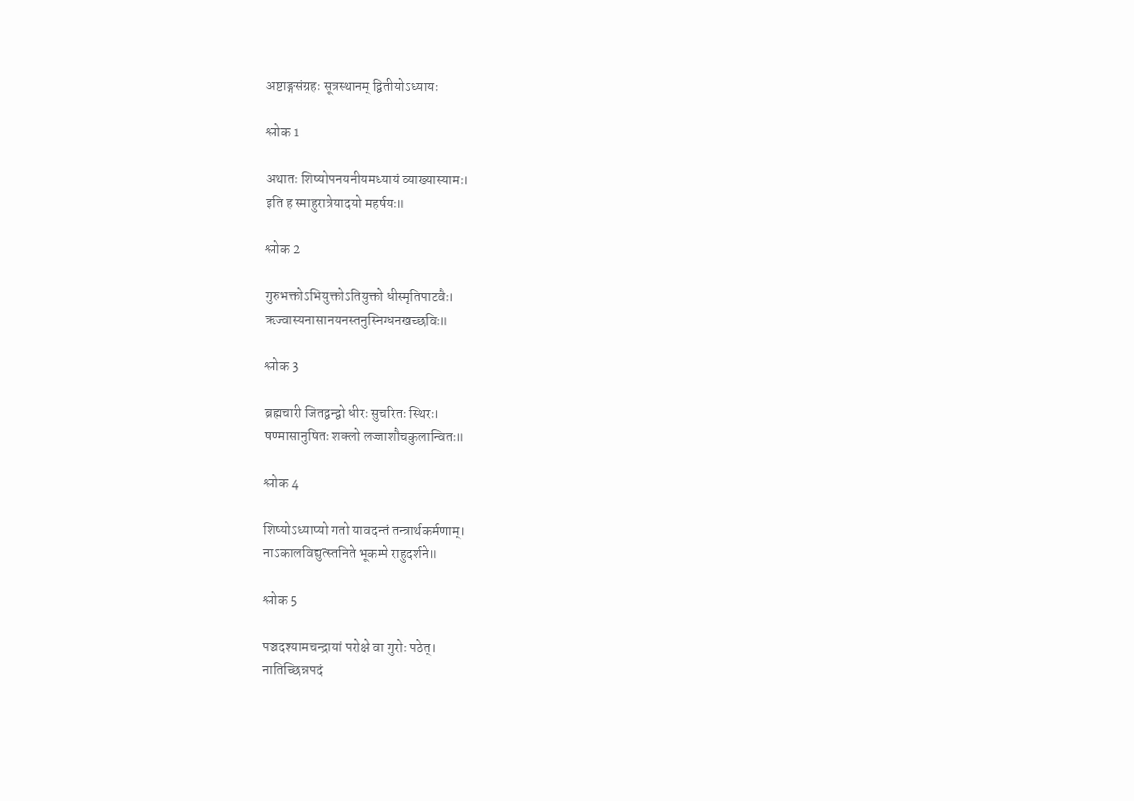अष्टाङ्गसंग्रहः सूत्रस्थानम् द्वितीयोऽध्यायः

श्लोक 1

अथातः शिष्योपनयनीयमध्यायं व्याख्यास्यामः।
इति ह स्माहुरात्रेयादयो महर्षयः॥

श्लोक 2

गुरुभक्तोऽभियुक्तोऽतियुक्तो धीस्मृतिपाटवैः।
ऋज्वास्यनासानयनस्तनुस्निग्धनखच्छविः॥

श्लोक 3

ब्रह्मचारी जितद्वन्द्वो धीरः सुचरितः स्थिरः।
षण्मासानुषितः शक्लो लज्जाशौचकुलान्वितः॥

श्लोक 4

शिष्योऽध्याप्यो गतो यावदन्तं तन्त्रार्थकर्मणाम्।
नाऽकालविद्युत्स्तनिते भूकम्पे राहुदर्शने॥

श्लोक 5

पञ्चदश्यामचन्द्रायां परोक्षे वा गुरोः पठेत्।
नातिच्छिन्नपदं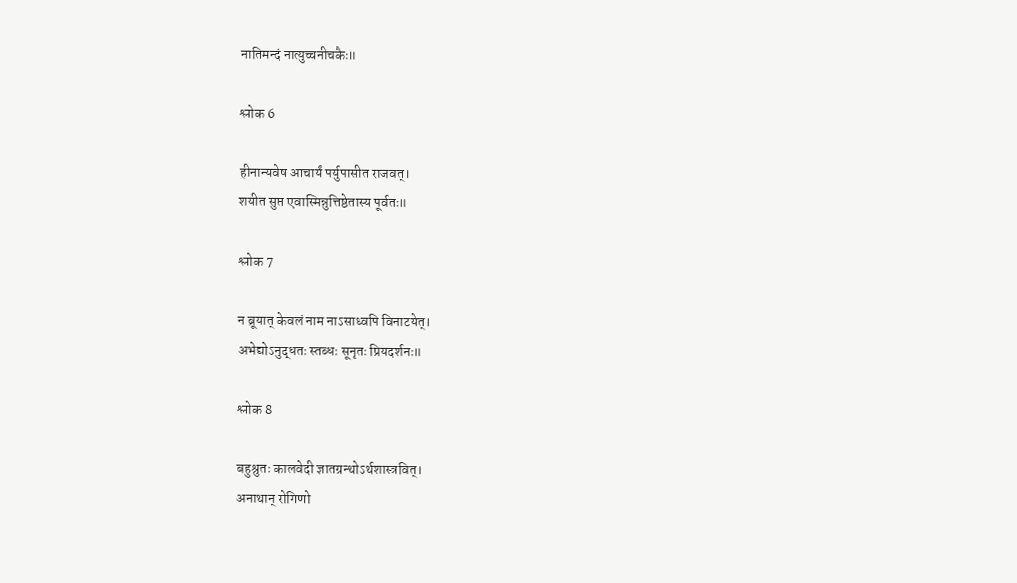नातिमन्दं नात्युच्चनीचकैः॥

श्लोक 6

हीनान्यवेष आचार्यं पर्युपासीत राजवत्।
शयीत सुप्त एवास्मिन्नुत्तिष्ठेतास्य पूर्वतः॥

श्लोक 7

न ब्रूयात् केवलं नाम नाऽसाध्वपि विनाटयेत्।
अभेद्योऽनुद्धतः स्तब्धः सूनृतः प्रियदर्शनः॥

श्लोक 8

बहुश्रुतः कालवेदी ज्ञातग्रन्थोऽर्थशास्त्रवित्।
अनाथान् रोगिणो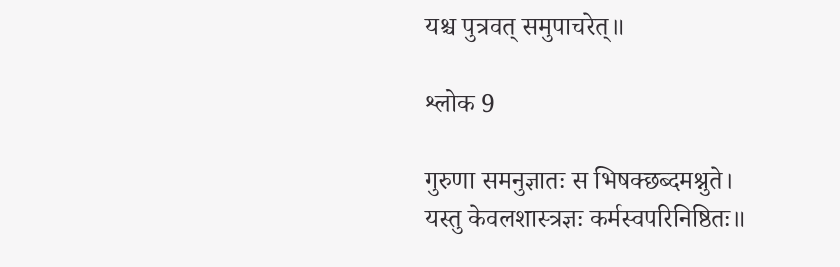यश्च पुत्रवत् समुपाचरेत्॥

श्लोक 9

गुरुणा समनुज्ञातः स भिषक्छब्दमश्नुते।
यस्तु केवलशास्त्रज्ञः कर्मस्वपरिनिष्ठितः॥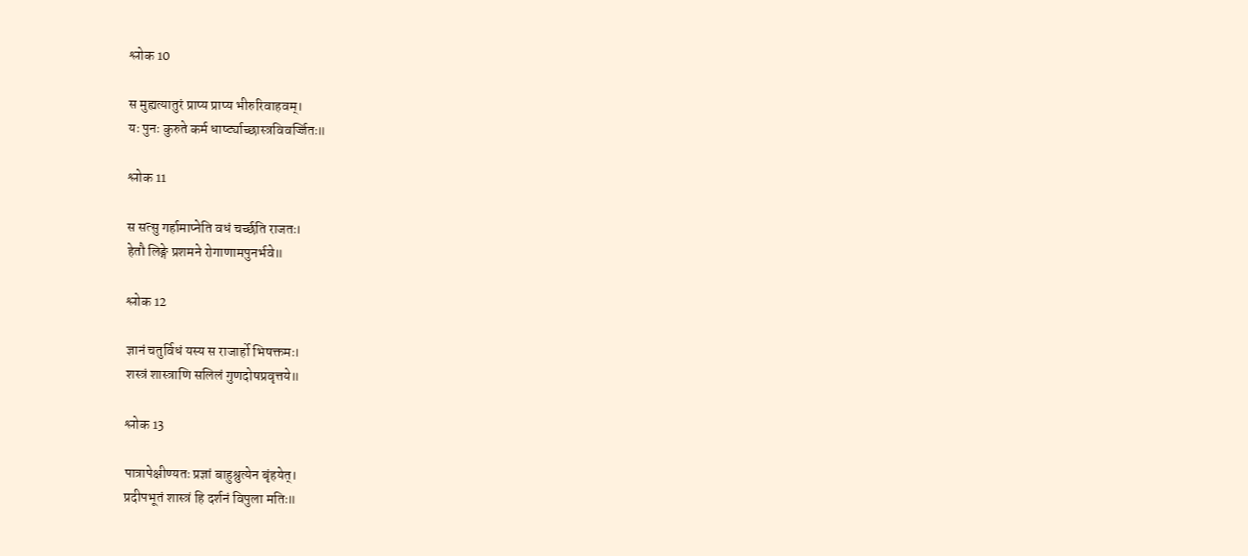श्लोक 10

स मुह्यत्यातुरं प्राप्य प्राप्य भीरुरिवाहवम्।
यः पुनः कुरुते कर्म धार्ष्ट्याच्छास्त्रविवर्ज्जितः॥

श्लोक 11

स सत्सु गर्हामाप्नेति वधं चर्च्छति राजतः।
हेतौ लिङ्गे प्रशमने रोगाणामपुनर्भवे॥

श्लोक 12

ज्ञानं चतुर्विधं यस्य स राजार्हो भिषक्तमः।
शस्त्रं शास्त्राणि सलिलं गुणदोषप्रवृत्तये॥

श्लोक 13

पात्रापेक्षीण्यतः प्रज्ञां बाहुश्रुत्येन बृंहयेत्।
प्रदीपभूतं शास्त्रं हि दर्शनं विपुला मतिः॥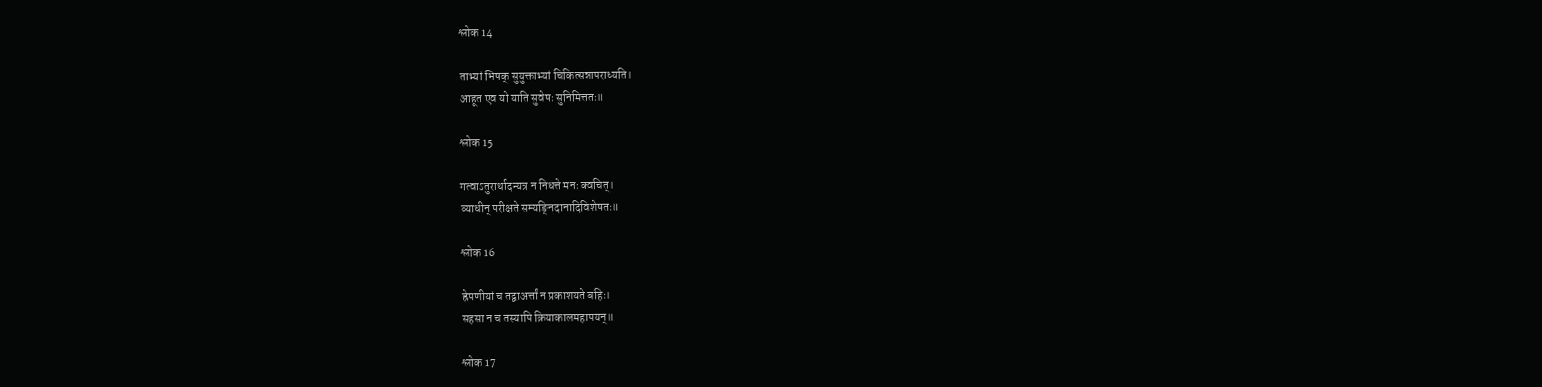श्लोक 14

ताभ्यां भिषक् सुयुक्ताभ्यां चिकित्सन्नापराध्यति।
आहूत एव यो याति सुवेषः सुनिमित्ततः॥

श्लोक 15

गत्वाऽतुरार्थादन्यत्र न निधत्ते मनः क्वचित्।
व्याधीन् परीक्षते सम्यङ्निदानादिविशेषतः॥

श्लोक 16

ह्रेपणीयां च तद्वाअर्त्तां न प्रकाशयते बहिः।
सहसा न च तस्यापि क्रियाकालमहापयन्॥

श्लोक 17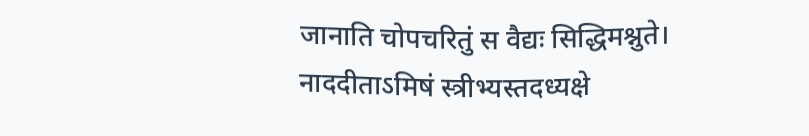जानाति चोपचरितुं स वैद्यः सिद्धिमश्नुते।
नाददीताऽमिषं स्त्रीभ्यस्तदध्यक्षे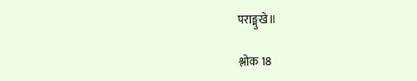पराङ्मुखे॥

श्लोक 18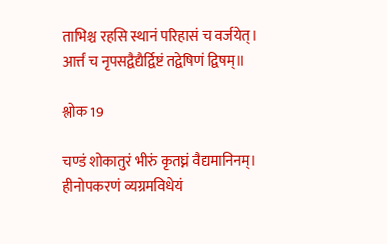ताभिश्च रहसि स्थानं परिहासं च वर्जयेत्।
आर्त्तं च नृपसद्वैद्यैर्द्विष्टं तद्वेषिणं द्विषम्॥

श्लोक 19

चण्डं शोकातुरं भीरुं कृतघ्नं वैद्यमानिनम्।
हीनोपकरणं व्यग्रमविधेयं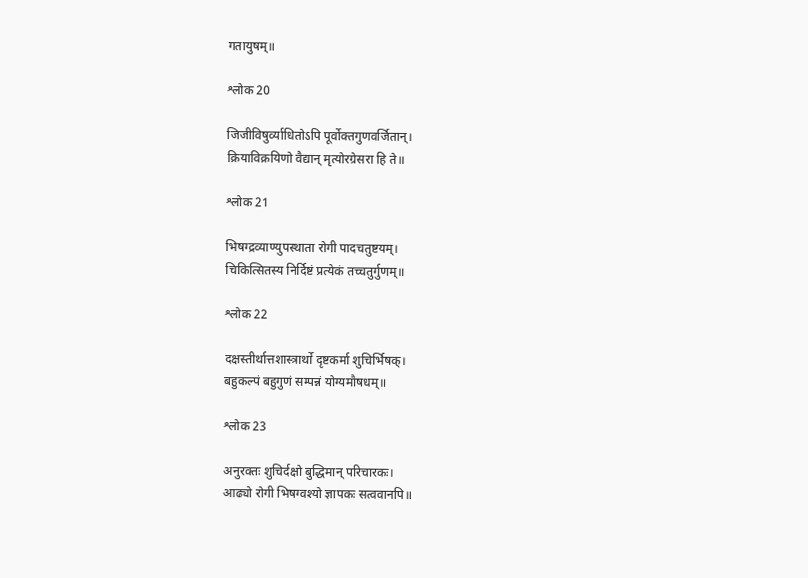गतायुषम्॥

श्लोक 20

जिजीविषुर्व्याधितोऽपि पूर्वोक्तगुणवर्जितान्।
क्रियाविक्रयिणो वैद्यान् मृत्योरग्रेसरा हि ते॥

श्लोक 21

भिषग्द्रव्याण्युपस्थाता रोगी पादचतुष्टयम्।
चिकित्सितस्य निर्दिष्टं प्रत्येकं तच्चतुर्गुणम्॥

श्लोक 22

दक्षस्तीर्थात्तशास्त्रार्थो दृष्टकर्मा शुचिर्भिषक्।
बहुकल्पं बहुगुणं सम्पन्नं योग्यमौषधम्॥

श्लोक 23

अनुरक्तः शुचिर्दक्षो बुद्धिमान् परिचारकः।
आढ्यो रोगी भिषग्वश्यो ज्ञापकः सत्ववानपि॥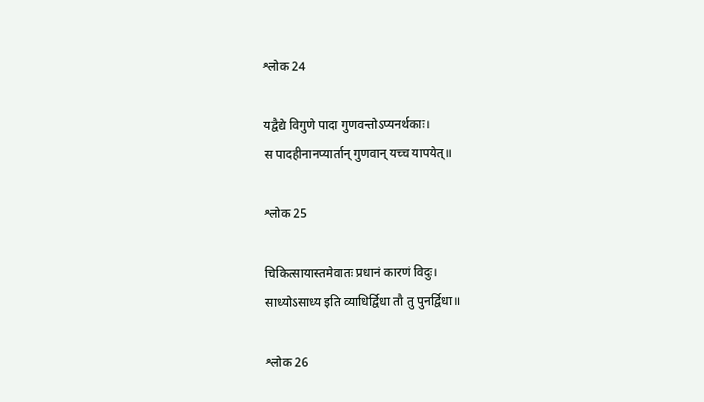श्लोक 24

यद्वैद्ये विगुणे पादा गुणवन्तोऽप्यनर्थकाः।
स पादहीनानप्यार्तान् गुणवान् यच्च यापयेत्॥

श्लोक 25

चिकित्सायास्तमेवातः प्रधानं कारणं विदुः।
साध्योऽसाध्य इति व्याधिर्द्विधा तौ तु पुनर्द्विधा॥

श्लोक 26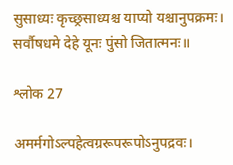सुसाध्यः कृच्छ्रसाध्यश्च याप्यो यश्चानुपक्रमः।
सर्वौषधमे देहे यूनः पुंसो जितात्मनः॥

श्लोक 27

अमर्मगोऽल्पहेत्वग्ररूपरूपोऽनुपद्रवः।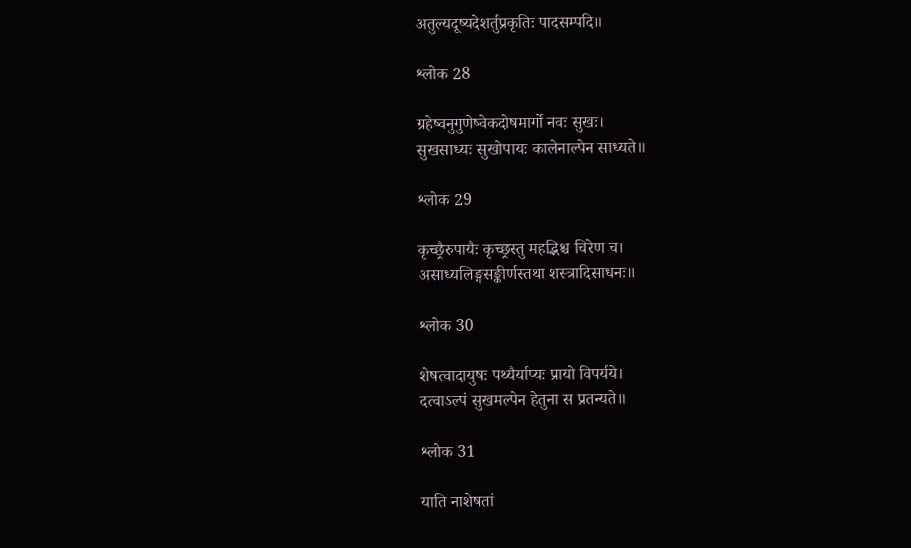अतुल्यदूष्यदेशर्तुप्रकृतिः पादसम्पदि॥

श्लोक 28

ग्रहेष्वनुगुणेष्वेकदोषमार्गो नवः सुखः।
सुखसाध्यः सुखोपायः कालेनाल्पेन साध्यते॥

श्लोक 29

कृच्छ्रैरुपायैः कृच्छ्रस्तु महद्भिश्च चिरेण च।
असाध्यलिङ्गसङ्कीर्णस्तथा शस्त्रादिसाधनः॥

श्लोक 30

शेषत्वादायुषः पथ्यैर्याप्यः प्रायो विपर्यये।
दत्वाऽल्पं सुखमल्पेन हेतुना स प्रतन्यते॥

श्लोक 31

याति नाशेषतां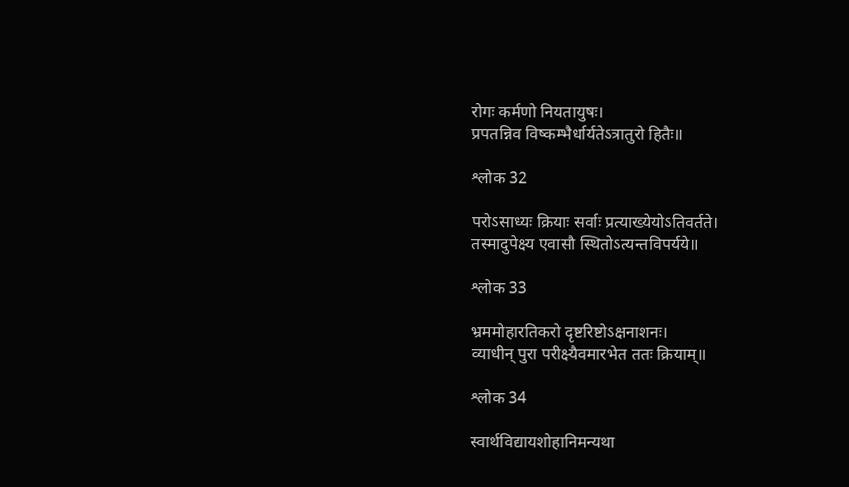रोगः कर्मणो नियतायुषः।
प्रपतन्निव विष्कम्भैर्धार्यतेऽत्रातुरो हितैः॥

श्लोक 32

परोऽसाध्यः क्रियाः सर्वाः प्रत्याख्येयोऽतिवर्तते।
तस्मादुपेक्ष्य एवासौ स्थितोऽत्यन्तविपर्यये॥

श्लोक 33

भ्रममोहारतिकरो दृष्टरिष्टोऽक्षनाशनः।
व्याधीन् पुरा परीक्ष्यैवमारभेत ततः क्रियाम्॥

श्लोक 34

स्वार्थविद्यायशोहानिमन्यथा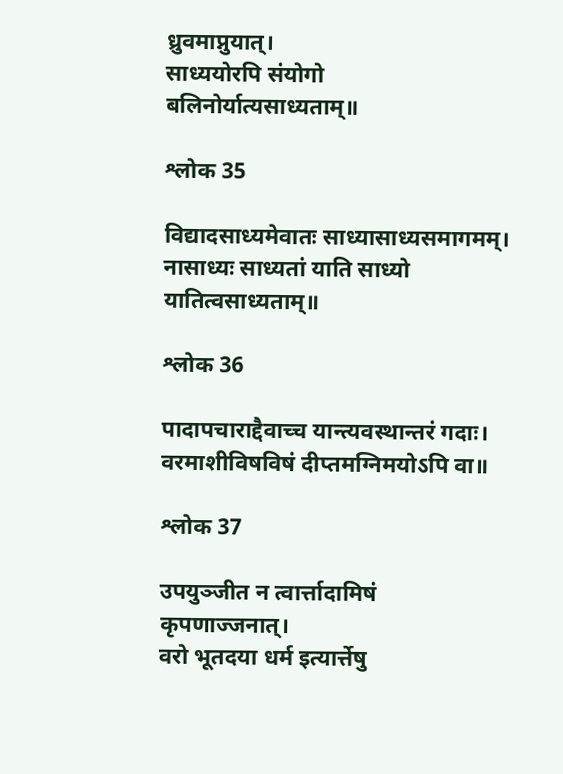ध्रुवमाप्नुयात्।
साध्ययोरपि संयोगो बलिनोर्यात्यसाध्यताम्॥

श्लोक 35

विद्यादसाध्यमेवातः साध्यासाध्यसमागमम्।
नासाध्यः साध्यतां याति साध्यो यातित्वसाध्यताम्॥

श्लोक 36

पादापचाराद्दैवाच्च यान्त्यवस्थान्तरं गदाः।
वरमाशीविषविषं दीप्तमग्निमयोऽपि वा॥

श्लोक 37

उपयुञ्जीत न त्वार्त्तादामिषं कृपणाज्जनात्।
वरो भूतदया धर्म इत्यार्त्तेषु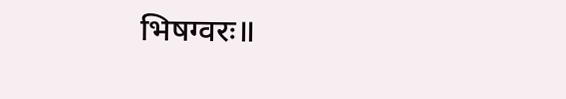भिषग्वरः॥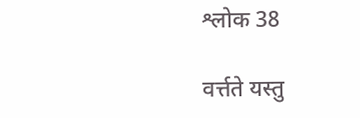श्लोक 38

वर्त्तते यस्तु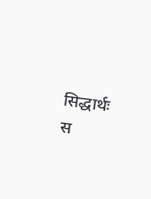सिद्धार्थः स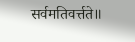सर्वमतिवर्त्तते॥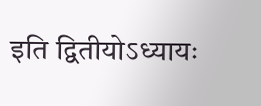इति द्वितीयोऽध्यायः